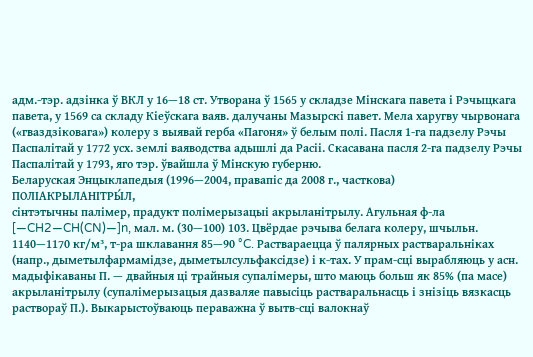адм.-тэр. адзінка ў ВКЛ у 16—18 ст. Утворана ў 1565 у складзе Мінскага павета і Рэчыцкага павета, у 1569 са складу Кіеўскага ваяв. далучаны Мазырскі павет. Мела харугву чырвонага («гваздзіковага») колеру з выявай герба «Пагоня» ў белым полі. Пасля 1-га падзелу Рэчы Паспалітай у 1772 усх. землі ваяводства адышлі да Расіі. Скасавана пасля 2-га падзелу Рэчы Паспалітай у 1793, яго тэр. ўвайшла ў Мінскую губерню.
Беларуская Энцыклапедыя (1996—2004, правапіс да 2008 г., часткова)
ПОЛІАКРЫЛАНІТРЫ́Л,
сінтэтычны палімер, прадукт полімерызацыі акрыланітрылу. Агульная ф-ла [—CH2—CH(CN)—]n, мал. м. (30—100) 103. Цвёрдае рэчыва белага колеру, шчыльн. 1140—1170 кг/м³, т-ра шклавання 85—90 °C. Раствараецца ў палярных растваральніках (напр., дыметылфармамідзе, дыметылсульфаксідзе) і к-тах. У прам-сці вырабляюць у асн. мадыфікаваны П. — двайныя ці трайныя супалімеры, што маюць больш як 85% (па масе) акрыланітрылу (супалімерызацыя дазваляе павысіць растваральнасць і знізіць вязкасць раствораў П.). Выкарыстоўваюць пераважна ў вытв-сці валокнаў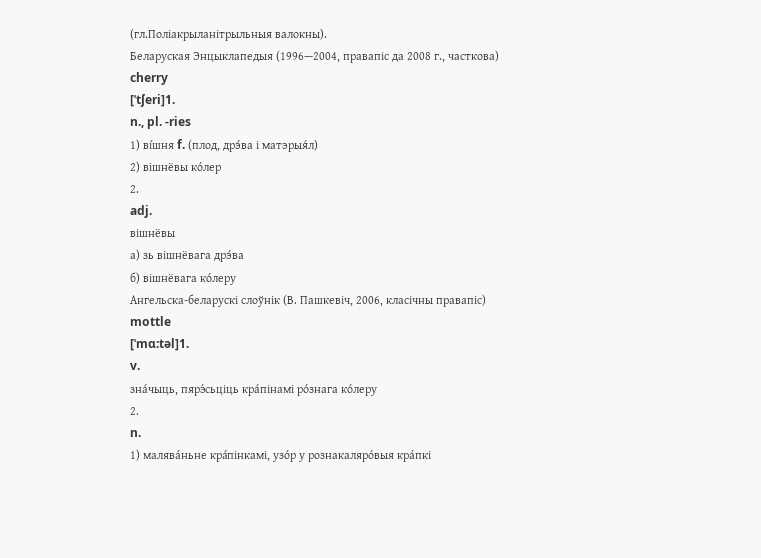(гл.Поліакрыланітрыльныя валокны).
Беларуская Энцыклапедыя (1996—2004, правапіс да 2008 г., часткова)
cherry
[ˈtʃeri]1.
n., pl. -ries
1) ві́шня f. (плод, дрэ́ва і матэрыя́л)
2) вішнёвы ко́лер
2.
adj.
вішнёвы
а) зь вішнёвага дрэ́ва
б) вішнёвага ко́леру
Ангельска-беларускі слоўнік (В. Пашкевіч, 2006, класічны правапіс)
mottle
[ˈmɑ:təl]1.
v.
зна́чыць, пярэ́сьціць кра́пінамі ро́знага ко́леру
2.
n.
1) малява́ньне кра́пінкамі, узо́р у рознакаляро́выя кра́пкі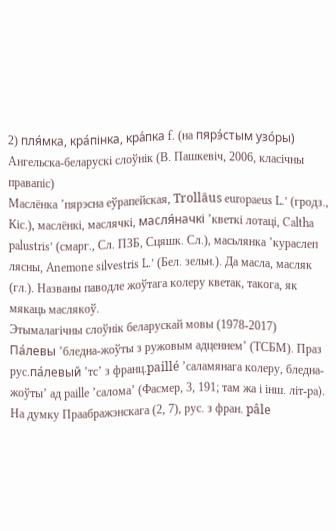2) пля́мка, кра́пінка, кра́пка f. (на пярэ́стым узо́ры)
Ангельска-беларускі слоўнік (В. Пашкевіч, 2006, класічны правапіс)
Маслёнка ’пярэсна еўрапейская, Trollāus europaeus L.’ (гродз., Кіс.), маслёнкі, маслячкі, масля́начкі ’кветкі лотаці, Caltha palustris’ (смарг., Сл. ПЗБ, Сцяшк. Сл.), масьлянка ’кураслеп лясны, Anemone silvestris L.’ (Бел. зельн.). Да масла, масляк (гл.). Названы паводле жоўтага колеру кветак, такога, як мякаць маслякоў.
Этымалагічны слоўнік беларускай мовы (1978-2017)
Па́левы ’бледна-жоўты з ружовым адценнем’ (ТСБМ). Праз рус.па́левый ’тс’ з франц.paillé ’саламянага колеру, бледна-жоўты’ ад paille ’салома’ (Фасмер, 3, 191; там жа і інш. літ-pa). На думку Праабражэнскага (2, 7), рус. з фран. pâle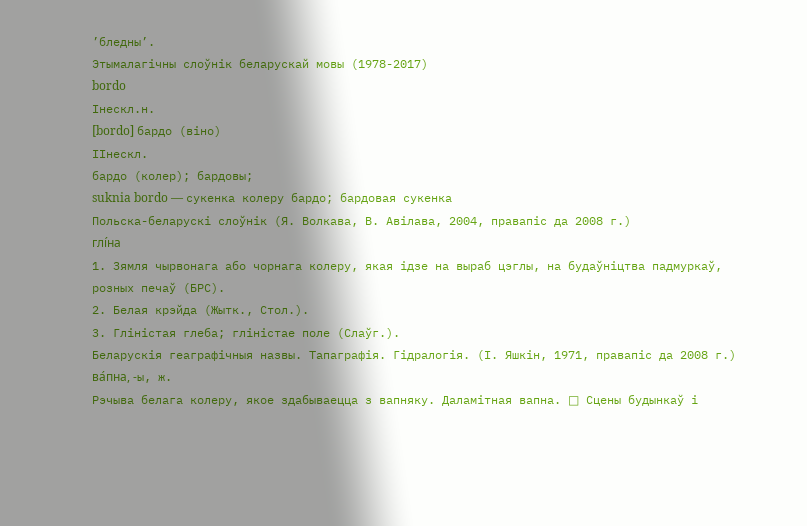’бледны’.
Этымалагічны слоўнік беларускай мовы (1978-2017)
bordo
Iнескл.н.
[bordo] бардо (віно)
IIнескл.
бардо (колер); бардовы;
suknia bordo — сукенка колеру бардо; бардовая сукенка
Польска-беларускі слоўнік (Я. Волкава, В. Авілава, 2004, правапіс да 2008 г.)
глі́на
1. Зямля чырвонага або чорнага колеру, якая ідзе на выраб цэглы, на будаўніцтва падмуркаў, розных печаў (БРС).
2. Белая крэйда (Жытк., Стол.).
3. Гліністая глеба; гліністае поле (Слаўг.).
Беларускія геаграфічныя назвы. Тапаграфія. Гідралогія. (І. Яшкін, 1971, правапіс да 2008 г.)
ва́пна, ‑ы, ж.
Рэчыва белага колеру, якое здабываецца з вапняку. Даламітная вапна. □ Сцены будынкаў і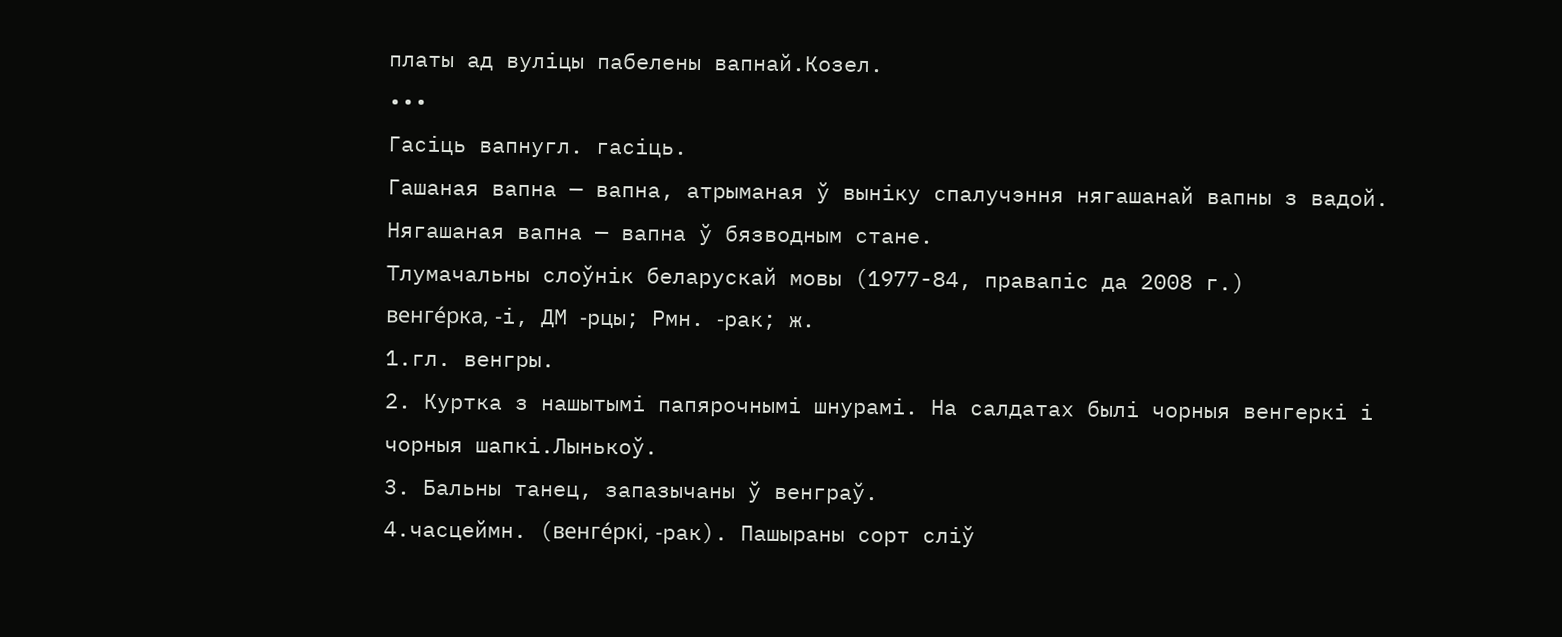платы ад вуліцы пабелены вапнай.Козел.
•••
Гасіць вапнугл. гасіць.
Гашаная вапна — вапна, атрыманая ў выніку спалучэння нягашанай вапны з вадой.
Нягашаная вапна — вапна ў бязводным стане.
Тлумачальны слоўнік беларускай мовы (1977-84, правапіс да 2008 г.)
венге́рка, ‑і, ДМ ‑рцы; Рмн. ‑рак; ж.
1.гл. венгры.
2. Куртка з нашытымі папярочнымі шнурамі. На салдатах былі чорныя венгеркі і чорныя шапкі.Лынькоў.
3. Бальны танец, запазычаны ў венграў.
4.часцеймн. (венге́ркі, ‑рак). Пашыраны сорт сліў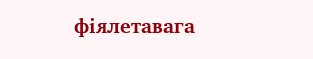фіялетавага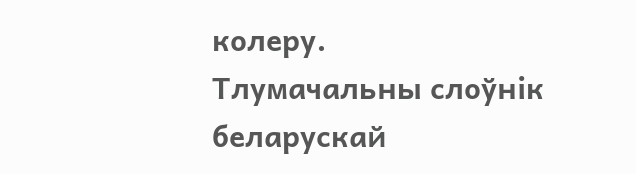колеру.
Тлумачальны слоўнік беларускай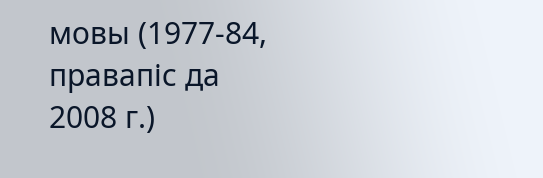мовы (1977-84, правапіс да 2008 г.)